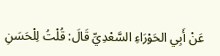عَنْ أَبِي الحَوْرَاءِ السَّعْدِيِّ قَالَ: قُلْتُ لِلْحَسَنِ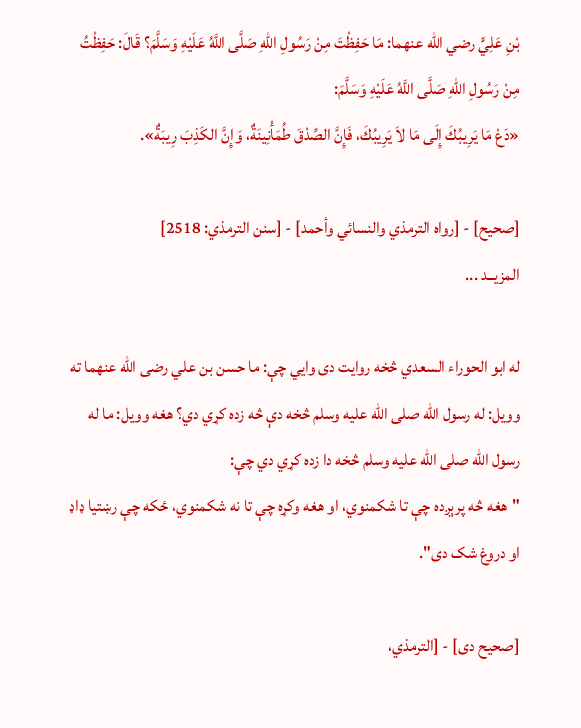بْنِ عَلِيٍّ رضي الله عنهما: مَا حَفِظْتَ مِنْ رَسُولِ اللهِ صَلَّى اللَّهُ عَلَيْهِ وَسَلَّمَ؟ قَالَ: حَفِظْتُ مِنْ رَسُولِ اللهِ صَلَّى اللَّهُ عَلَيْهِ وَسَلَّمَ:
«دَعْ مَا يَرِيبُكَ إِلَى مَا لاَ يَرِيبُكَ، فَإِنَّ الصِّدْقَ طُمَأْنِينَةٌ، وَإِنَّ الكَذِبَ رِيبَةٌ».

[صحيح] - [رواه الترمذي والنسائي وأحمد] - [سنن الترمذي: 2518]
المزيــد ...

له ابو الحوراء السعدي څخه روايت دی وايي چې: ما حسن بن علي رضی الله عنهما ته وويل: له رسول الله صلی الله عليه وسلم څخه دې څه زده کړي دي؟ هغه وویل: ما له رسول الله صلی الله علیه وسلم څخه دا زده کړي دي چې:
"هغه څه پرېږده چې تا شکمنوي، او هغه وکړه چې تا نه شکمنوي، ځکه چې رښتیا ډاډ او دروغ شک دی".

[صحيح دی] - [الترمذي،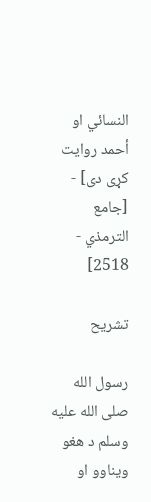النسائي او أحمد روایت کړی دی] - [جامع الترمذي - 2518]

تشریح

رسول الله صلی الله علیه وسلم د هغو ویناوو او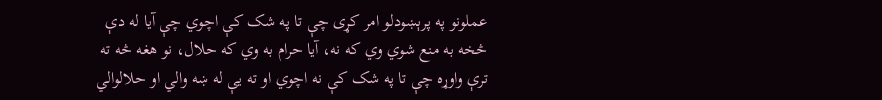عملونو په پرېښودلو امر کړی چې تا په شک کې اچوي چې آیا له دې څخه به منع شوي وي که نه، آیا حرام به وي که حلال، نو هغه څه ته ترې واوړه چې تا په شک کې نه اچوي او ته یې له ښه والي او حلالوالي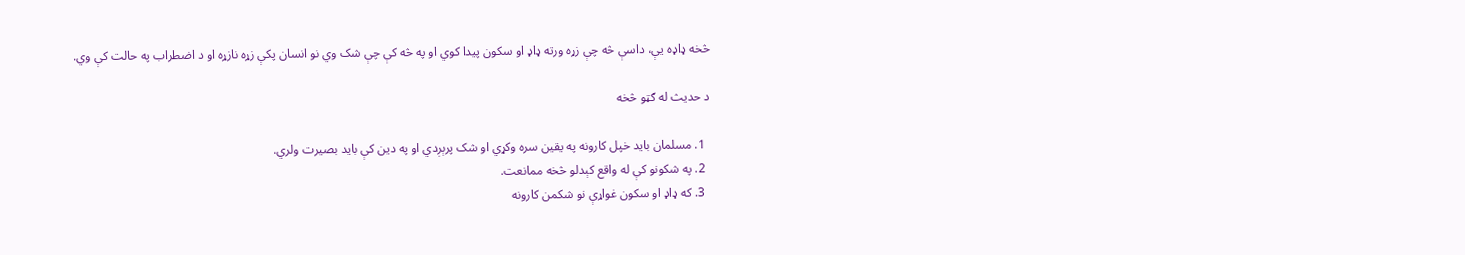څخه ډاډه یې، داسې څه چې زړه ورته ډاډ او سکون پیدا کوي او په څه کې چې شک وي نو انسان پکې زړه نازړه او د اضطراب په حالت کې وي.

د حديث له ګټو څخه

  1. مسلمان باید خپل کارونه په یقین سره وکړي او شک پرېږدي او په دین کې باید بصیرت ولري.
  2. په شکونو کې له واقع کېدلو څخه ممانعت.
  3. که ډاډ او سکون غواړې نو شکمن کارونه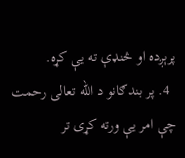پرېږده او څنډې ته یې کړه.
  4. پر بندګانو د الله تعالی رحمت چې امر یې ورته کړی تر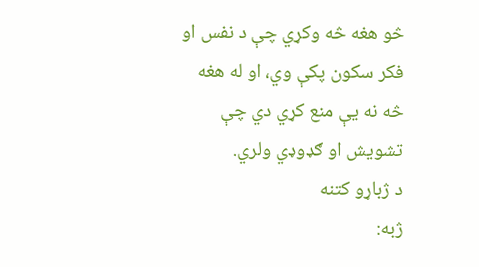څو هغه څه وکړي چې د نفس او فکر سکون پکې وي، او له هغه څه نه یې منع کړي دي چې تشویش او ګډوډي ولري.
د ژباړو کتنه
ژبه: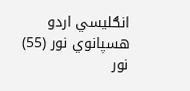انګلیسي اردو هسپانوي نور (55)
نور